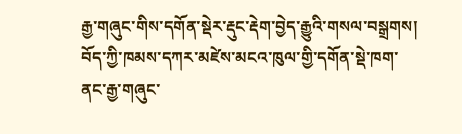རྒྱ་གཞུང་གིས་དགོན་སྡེར་རྡུང་རྡེག་བྱེད་རྒྱུའི་གསལ་བསྒྲགས།
བོད་ཀྱི་ཁམས་དཀར་མཛེས་མངའ་ཁུལ་གྱི་དགོན་སྡེ་ཁག་ནང་རྒྱ་གཞུང་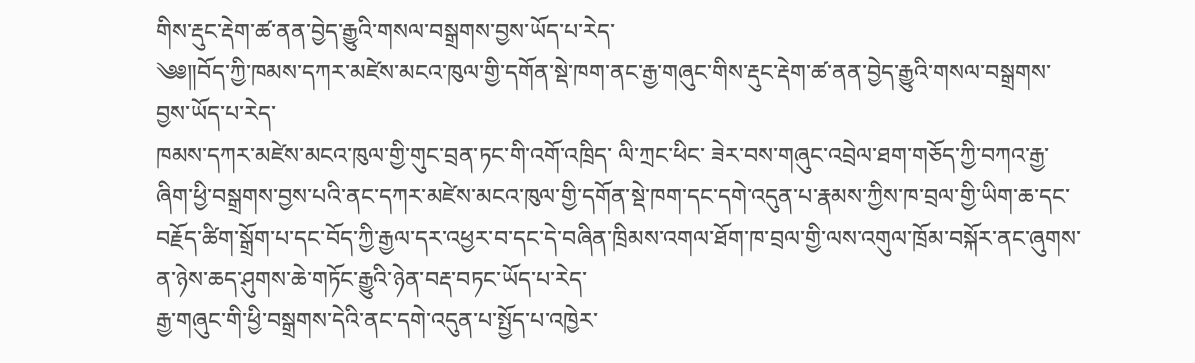གིས་རྡུང་རྡེག་ཚ་ནན་བྱེད་རྒྱུའི་གསལ་བསྒྲགས་བྱས་ཡོད་པ་རེད་
༄༅༎བོད་ཀྱི་ཁམས་དཀར་མཛེས་མངའ་ཁུལ་གྱི་དགོན་སྡེ་ཁག་ནང་རྒྱ་གཞུང་གིས་རྡུང་རྡེག་ཚ་ནན་བྱེད་རྒྱུའི་གསལ་བསྒྲགས་བྱས་ཡོད་པ་རེད་
ཁམས་དཀར་མཛེས་མངའ་ཁུལ་གྱི་གུང་བྲན་ཏང་གི་འགོ་འཁྲིད་ ལི་ཀྲང་ཕིང་ ཟེར་བས་གཞུང་འབྲེལ་ཐག་གཅོད་ཀྱི་བཀའ་རྒྱ་ཞིག་ཕྱི་བསྒྲགས་བྱས་པའི་ནང་དཀར་མཛེས་མངའ་ཁུལ་གྱི་དགོན་སྡེ་ཁག་དང་དགེ་འདུན་པ་རྣམས་ཀྱིས་ཁ་བྲལ་གྱི་ཡིག་ཆ་དང་བརྗོད་ཚིག་སྒྲོག་པ་དང་བོད་ཀྱི་རྒྱལ་དར་འཕྱར་བ་དང་དེ་བཞིན་ཁྲིམས་འགལ་ཐོག་ཁ་བྲལ་གྱི་ལས་འགུལ་ཁྲོམ་བསྐོར་ནང་ཞུགས་ན་ཉེས་ཆད་ཤུགས་ཆེ་གཏོང་རྒྱུའི་ཉེན་བརྡ་བཏང་ཡོད་པ་རེད་
རྒྱ་གཞུང་གི་ཕྱི་བསྒྲགས་དེའི་ནང་དགེ་འདུན་པ་སྤྱོད་པ་འཁྱེར་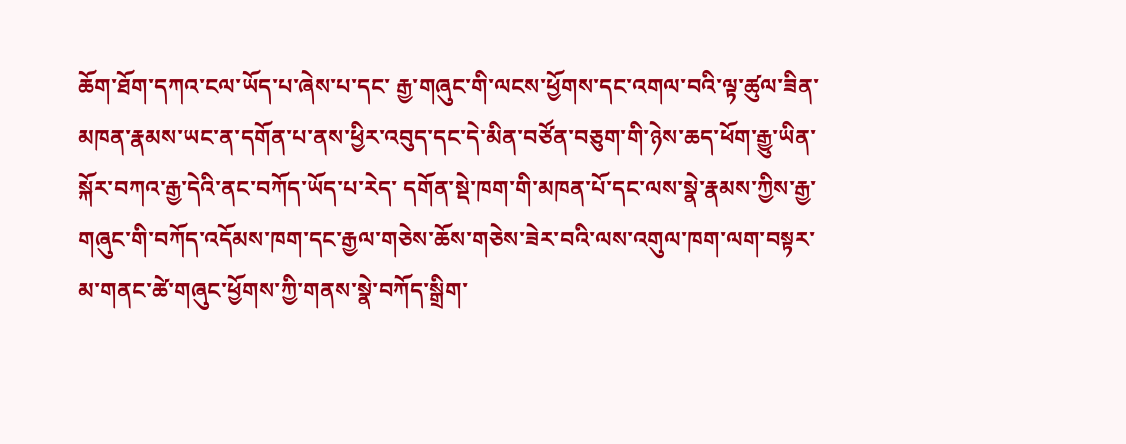ཆོག་ཐོག་དཀའ་ངལ་ཡོད་པ་ཞེས་པ་དང་ རྒྱ་གཞུང་གི་ལངས་ཕྱོགས་དང་འགལ་བའི་ལྟ་ཚུལ་ཟིན་མཁན་རྣམས་ཡང་ན་དགོན་པ་ནས་ཕྱིར་འབུད་དང་དེ་མིན་བཙོན་བཅུག་གི་ཉེས་ཆད་ཕོག་རྒྱུ་ཡིན་སྐོར་བཀའ་རྒྱ་དེའི་ནང་བཀོད་ཡོད་པ་རེད་ དགོན་སྡེ་ཁག་གི་མཁན་པོ་དང་ལས་སྣེ་རྣམས་ཀྱིས་རྒྱ་གཞུང་གི་བཀོད་འདོམས་ཁག་དང་རྒྱལ་གཅེས་ཆོས་གཅེས་ཟེར་བའི་ལས་འགུལ་ཁག་ལག་བསྟར་མ་གནང་ཚེ་གཞུང་ཕྱོགས་ཀྱི་གནས་སྣེ་བཀོད་སྒྲིག་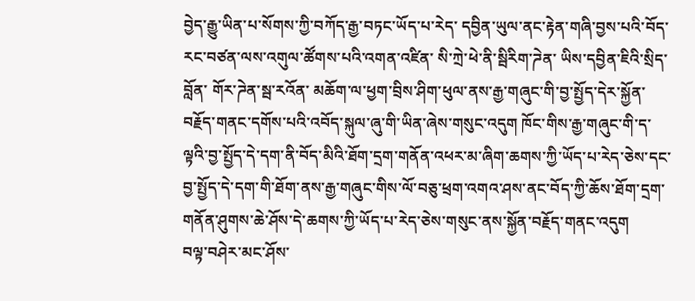བྱེད་རྒྱུ་ཡིན་པ་སོགས་ཀྱི་བཀོད་རྒྱ་བཏང་ཡོད་པ་རེད་ དབྱིན་ཡུལ་ནང་རྟེན་གཞི་བྱས་པའི་བོད་རང་བཙན་ལས་འགུལ་ཚོགས་པའི་འགན་འཛིན་ སི་ཀྲེ་ཕེ་ནི་སྦིརིག་ཌེན་ ཡིས་དབྱིན་ཇིའི་སྲིད་བློན་ གོར་ཌེན་སྦ་རའོན་ མཆོག་ལ་ཕྱག་བྲིས་ཤིག་ཕུལ་ནས་རྒྱ་གཞུང་གི་བྱ་སྤྱོད་དེར་སྐྱོན་བརྗོད་གནང་དགོས་པའི་འབོད་སྐུལ་ཞུ་གི་ཡིན་ཞེས་གསུང་འདུག ཁོང་གིས་རྒྱ་གཞུང་གི་ད་ལྟའི་བྱ་སྤྱོད་དེ་དག་ནི་བོད་མིའི་ཐོག་དྲག་གནོན་འཕར་མ་ཞིག་ཆགས་ཀྱི་ཡོད་པ་རེད་ཅེས་དང་ བྱ་སྤྱོད་དེ་དག་གི་ཐོག་ནས་རྒྱ་གཞུང་གིས་ལོ་བཅུ་ཕྲག་འགའ་ཤས་ནང་བོད་ཀྱི་ཆོས་ཐོག་དྲག་གནོན་ཤུགས་ཆེ་ཤོས་དེ་ཆགས་ཀྱི་ཡོད་པ་རེད་ཅེས་གསུང་ནས་སྐྱོན་བརྗོད་གནང་འདུག
བལྟ་བཤེར་མང་ཤོས་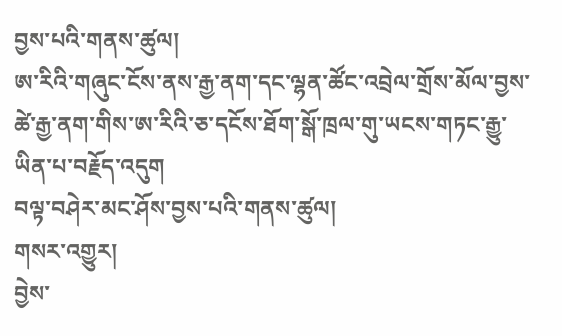བྱས་པའི་གནས་ཚུལ།
ཨ་རིའི་གཞུང་ངོས་ནས་རྒྱ་ནག་དང་ལྷན་ཚོང་འབྲེལ་གྲོས་མོལ་བྱས་ཚེ་རྒྱ་ནག་གིས་ཨ་རིའི་ཅ་དངོས་ཐོག་སྒོ་ཁྲལ་གུ་ཡངས་གཏང་རྒྱུ་ཡིན་པ་བརྗོད་འདུག
བལྟ་བཤེར་མང་ཤོས་བྱས་པའི་གནས་ཚུལ།
གསར་འགྱུར།
བྱེས་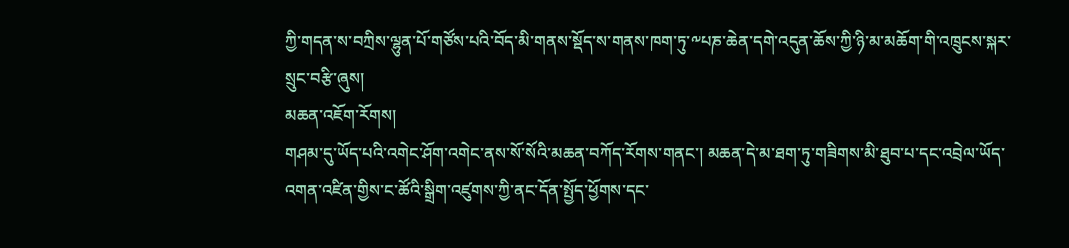ཀྱི་གདན་ས་བཀྲིས་ལྷུན་པོ་གཙོས་པའི་བོད་མི་གནས་སྡོད་ས་གནས་ཁག་ཏུ་༸པཎ་ཆེན་དགེ་འདུན་ཆོས་ཀྱི་ཉི་མ་མཆོག་གི་འཁྲུངས་སྐར་སྲུང་བརྩི་ཞུས།
མཆན་འཇོག་རོགས།
གཤམ་དུ་ཡོད་པའི་འགེང་ཤོག་འགེང་ནས་སོ་སོའི་མཆན་བཀོད་རོགས་གནང་། མཆན་དེ་མ་ཐག་ཏུ་གཟིགས་མི་ཐུབ་པ་དང་འབྲེལ་ཡོད་འགན་འཛིན་གྱིས་ང་ཚོའི་སྒྲིག་འཛུགས་ཀྱི་ནང་དོན་སྤྱོད་ཕྱོགས་དང་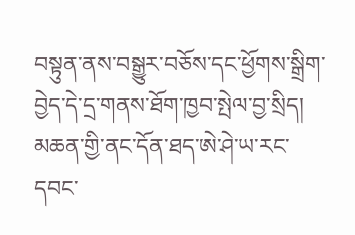བསྟུན་ནས་བསྒྱུར་བཅོས་དང་ཕྱོགས་སྒྲིག་བྱེད་དེ་དྲ་གནས་ཐོག་ཁྱབ་སྤེལ་བྱ་སྲིད། མཆན་གྱི་ནང་དོན་ཐད་ཨེ་ཤེ་ཡ་རང་དབང་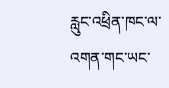རླུང་འཕྲིན་ཁང་ལ་འགན་གང་ཡང་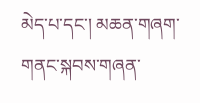མེད་པ་དང་། མཆན་གཞག་གནང་སྐབས་གཞན་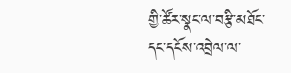གྱི་ཚོར་སྣང་ལ་བརྩི་མཐོང་དང་དངོས་འབྲེལ་ལ་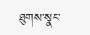ཐུགས་སྣང་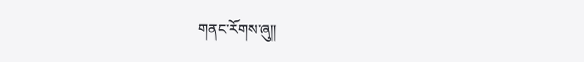གནང་རོགས་ཞུ༎